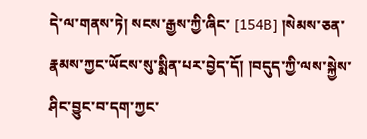དེ་ལ་གནས་ཏེ། སངས་རྒྱས་ཀྱི་ཞིང་ [154B] །སེམས་ཅན་རྣམས་ཀྱང་ཡོངས་སུ་སྨིན་པར་བྱེད་དོ། །བདུད་ཀྱི་ལས་སྐྱེས་ཤིང་བྱུང་བ་དག་ཀྱང་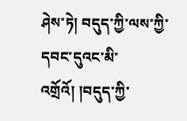ཤེས་ཏེ། བདུད་ཀྱི་ལས་ཀྱི་དབང་དུའང་མི་འགྲོའོ། །བདུད་ཀྱི་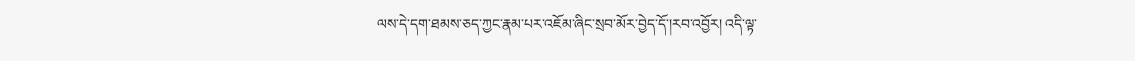ལས་དེ་དག་ཐམས་ཅད་ཀྱང་རྣམ་པར་འཇོམ་ཞིང་སྲབ་མོར་བྱེད་དོ་།རབ་འབྱོར། འདི་ལྟ་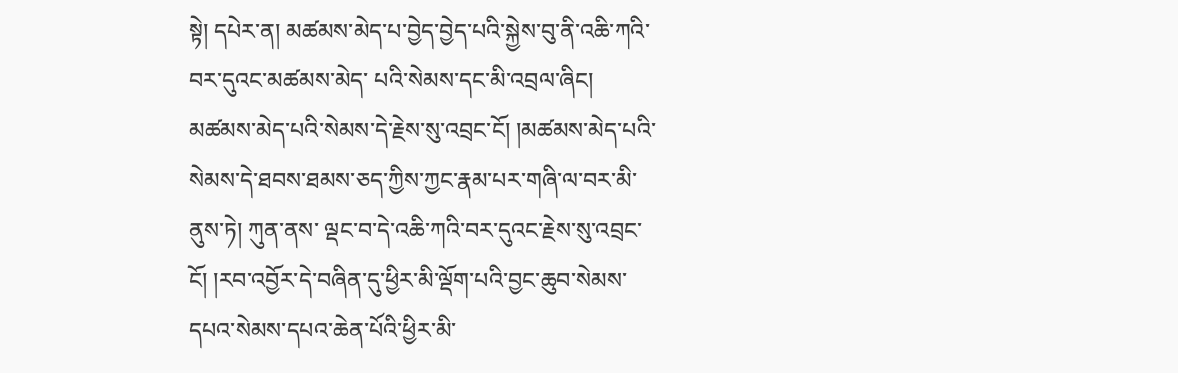སྟེ། དཔེར་ན། མཚམས་མེད་པ་བྱེད་བྱེད་པའི་སྐྱེས་བུ་ནི་འཆི་ཀའི་བར་དུའང་མཚམས་མེད་ པའི་སེམས་དང་མི་འབྲལ་ཞིང། མཚམས་མེད་པའི་སེམས་དེ་རྗེས་སུ་འབྲང་ངོ། །མཚམས་མེད་པའི་སེམས་དེ་ཐབས་ཐམས་ཅད་ཀྱིས་ཀྱང་རྣམ་པར་གཞི་ལ་བར་མི་ནུས་ཏེ། ཀུན་ནས་ ལྡང་བ་དེ་འཆི་ཀའི་བར་དུའང་རྗེས་སུ་འབྲང་ངོ། །རབ་འབྱོར་དེ་བཞིན་དུ་ཕྱིར་མི་ལྡོག་པའི་བྱང་ཆུབ་སེམས་དཔའ་སེམས་དཔའ་ཆེན་པོའི་ཕྱིར་མི་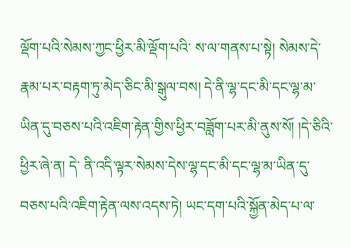ལྡོག་པའི་སེམས་ཀྱང་ཕྱིར་མི་ལྡོག་པའི་ ས་ལ་གནས་པ་སྟེ། སེམས་དེ་རྣམ་པར་བརྟག་ཏུ་མེད་ཅིང་མི་སྒུལ་བས། དེ་ནི་ལྷ་དང་མི་དང་ལྷ་མ་ཡིན་དུ་བཅས་པའི་འཇིག་རྟེན་གྱིས་ཕྱིར་བཟློག་པར་མི་ནུས་སོ། །དེ་ཅིའི་ཕྱིར་ཞེ་ན། དེ་ ནི་འདི་ལྟར་སེམས་དེས་ལྷ་དང་མི་དང་ལྷ་མ་ཡིན་དུ་བཅས་པའི་འཇིག་རྟེན་ལས་འདས་ཏེ། ཡང་དག་པའི་སྐྱོན་མེད་པ་ལ་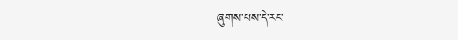ཞུགས་པས་དེ་རང་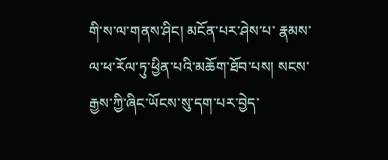གི་ས་ལ་གནས་ཤིང། མངོན་པར་ཤེས་པ་ རྣམས་ལ་ཕ་རོལ་ཏུ་ཕྱིན་པའི་མཆོག་ཐོབ་པས། སངས་རྒྱས་ཀྱི་ཞིང་ཡོངས་སུ་དག་པར་བྱེད་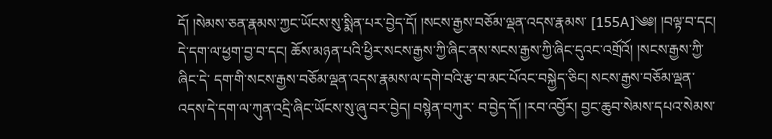དོ། །སེམས་ཅན་རྣམས་ཀྱང་ཡོངས་སུ་སྨིན་པར་བྱེད་དོ། །སངས་རྒྱས་བཅོམ་ལྡན་འདས་རྣམས་ [155A]༄༅། །བལྟ་བ་དང། དེ་དག་ལ་ཕྱག་བྱ་བ་དང། ཆོས་མཉན་པའི་ཕྱིར་སངས་རྒྱས་ཀྱི་ཞིང་ནས་སངས་རྒྱས་ཀྱི་ཞིང་དུའང་འགྲོའོ། །སངས་རྒྱས་ཀྱི་ཞིང་དེ་ དག་གི་སངས་རྒྱས་བཅོམ་ལྡན་འདས་རྣམས་ལ་དགེ་བའི་རྩ་བ་མང་པོའང་བསྐྱེད་ཅིང། སངས་རྒྱས་བཅོམ་ལྡན་འདས་དེ་དག་ལ་ཀུན་འདྲི་ཞིང་ཡོངས་སུ་ཞུ་བར་བྱེད། བསྙེན་བཀུར་ བ་བྱེད་དོ། །རབ་འབྱོར། བྱང་ཆུབ་སེམས་དཔའ་སེམས་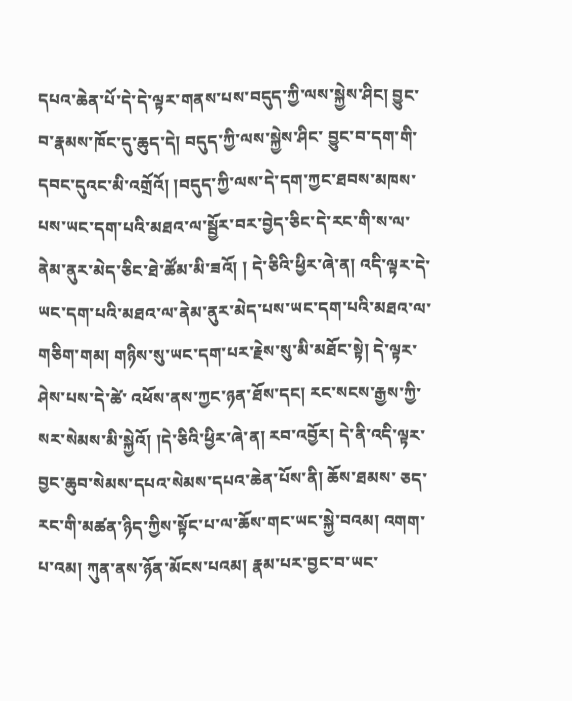དཔའ་ཆེན་པོ་དེ་དེ་ལྟར་གནས་པས་བདུད་ཀྱི་ལས་སྐྱེས་ཤིང། བྱུང་བ་རྣམས་ཁོང་དུ་ཆུད་དེ། བདུད་ཀྱི་ལས་སྐྱེས་ཤིང་ བྱུང་བ་དག་གི་དབང་དུའང་མི་འགྲོའོ། །བདུད་ཀྱི་ལས་དེ་དག་ཀྱང་ཐབས་མཁས་པས་ཡང་དག་པའི་མཐའ་ལ་སྦྱོར་བར་བྱེད་ཅིང་དེ་རང་གི་ས་ལ་ནེམ་ནུར་མེད་ཅིང་ཐེ་ཚོམ་མི་ཟའོ། ། དེ་ཅིའི་ཕྱིར་ཞེ་ན། འདི་ལྟར་དེ་ཡང་དག་པའི་མཐའ་ལ་ནེམ་ནུར་མེད་པས་ཡང་དག་པའི་མཐའ་ལ་གཅིག་གམ། གཉིས་སུ་ཡང་དག་པར་རྗེས་སུ་མི་མཐོང་སྟེ། དེ་ལྟར་ཤེས་པས་དེ་ཚེ་ འཕོས་ནས་ཀྱང་ཉན་ཐོས་དང། རང་སངས་རྒྱས་ཀྱི་སར་སེམས་མི་སྐྱེའོ། །དེ་ཅིའི་ཕྱིར་ཞེ་ན། རབ་འབྱོར། དེ་ནི་འདི་ལྟར་བྱང་ཆུབ་སེམས་དཔའ་སེམས་དཔའ་ཆེན་པོས་ནི། ཆོས་ཐམས་ ཅད་རང་གི་མཚན་ཉིད་ཀྱིས་སྟོང་པ་ལ་ཆོས་གང་ཡང་སྐྱེ་བའམ། འགག་པ་འམ། ཀུན་ནས་ཉོན་མོངས་པའམ། རྣམ་པར་བྱང་བ་ཡང་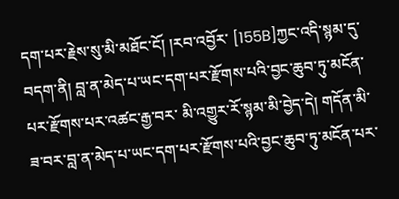དག་པར་རྗེས་སུ་མི་མཐོང་ངོ། །རབ་འབྱོར་ [155B]ཀྱང་འདི་སྙམ་དུ་བདག་ནི། བླ་ན་མེད་པ་ཡང་དག་པར་རྫོགས་པའི་བྱང་ཆུབ་ཏུ་མངོན་པར་རྫོགས་པར་འཚང་རྒྱ་བར་ མི་འགྱུར་རོ་སྙམ་མི་བྱེད་དེ། གདོན་མི་ཟ་བར་བླ་ན་མེད་པ་ཡང་དག་པར་རྫོགས་པའི་བྱང་ཆུབ་ཏུ་མངོན་པར་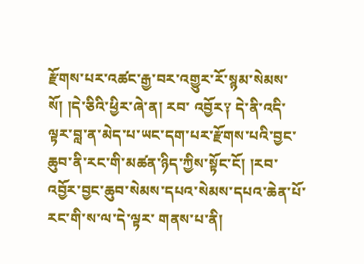རྫོགས་པར་འཚང་རྒྱ་བར་འགྱུར་རོ་སྙམ་སེམས་སོ། །དེ་ཅིའི་ཕྱིར་ཞེ་ན། རབ་ འབྱོར༑ དེ་ནི་འདི་ལྟར་བླ་ན་མེད་པ་ཡང་དག་པར་རྫོགས་པའི་བྱང་ཆུབ་ནི་རང་གི་མཚན་ཉིད་ཀྱིས་སྟོང་ངོ། །རབ་འབྱོར་བྱང་ཆུབ་སེམས་དཔའ་སེམས་དཔའ་ཆེན་པོ་རང་གི་ས་ལ་དེ་ལྟར་ གནས་པ་ནི།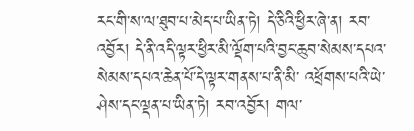རང་གི་ས་ལ་ཐུབ་པ་མེད་པ་ཡིན་ཏེ། དེ་ཅིའི་ཕྱིར་ཞེ་ན། རབ་འབྱོར། དེ་ནི་འདི་ལྟར་ཕྱིར་མི་ལྡོག་པའི་བྱང་ཆུབ་སེམས་དཔའ་སེམས་དཔའ་ཆེན་པོ་དེ་ལྟར་གནས་པ་ནི་མི་ འཕྲོགས་པའི་ཡེ་ཤེས་དང་ལྡན་པ་ཡིན་ཏེ། རབ་འབྱོར། གལ་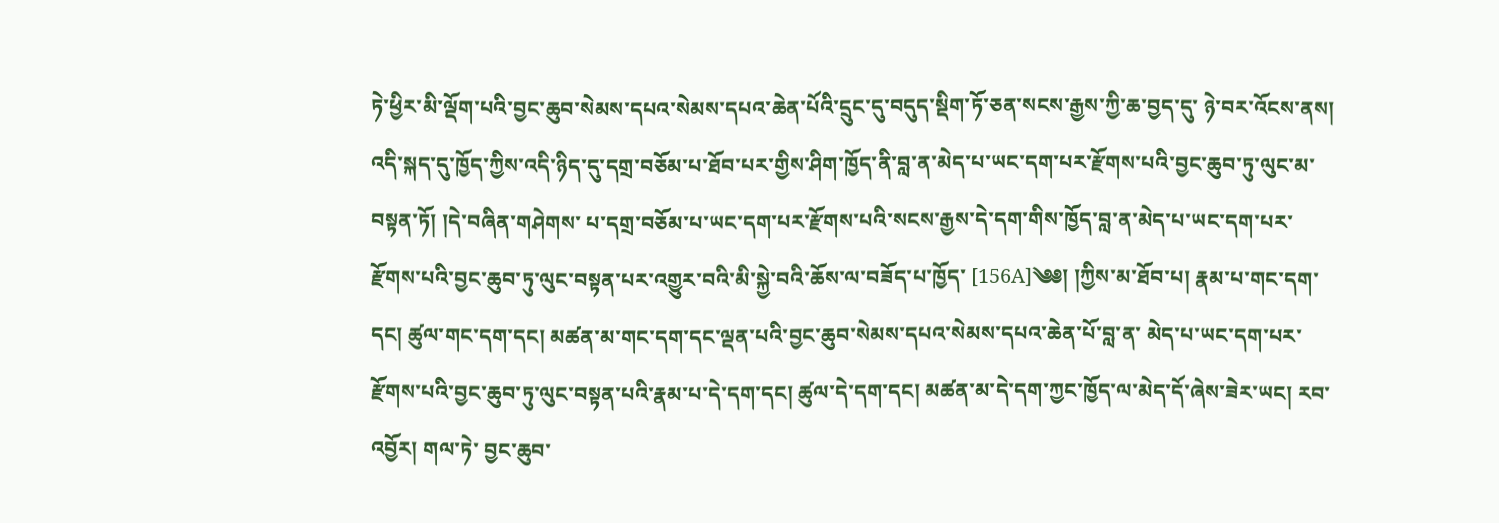ཏེ་ཕྱིར་མི་ལྡོག་པའི་བྱང་ཆུབ་སེམས་དཔའ་སེམས་དཔའ་ཆེན་པོའི་དྲུང་དུ་བདུད་སྡིག་ཏོ་ཅན་སངས་རྒྱས་ཀྱི་ཆ་བྱད་དུ་ ཉེ་བར་འོངས་ནས། འདི་སྐད་དུ་ཁྱོད་ཀྱིས་འདི་ཉིད་དུ་དགྲ་བཅོམ་པ་ཐོབ་པར་གྱིས་ཤིག་ཁྱོད་ནི་བླ་ན་མེད་པ་ཡང་དག་པར་རྫོགས་པའི་བྱང་ཆུབ་ཏུ་ལུང་མ་བསྟན་ཏོ། །དེ་བཞིན་གཤེགས་ པ་དགྲ་བཅོམ་པ་ཡང་དག་པར་རྫོགས་པའི་སངས་རྒྱས་དེ་དག་གིས་ཁྱོད་བླ་ན་མེད་པ་ཡང་དག་པར་རྫོགས་པའི་བྱང་ཆུབ་ཏུ་ལུང་བསྟན་པར་འགྱུར་བའི་མི་སྐྱེ་བའི་ཆོས་ལ་བཟོད་པ་ཁྱོད་ [156A]༄༅། །ཀྱིས་མ་ཐོབ་པ། རྣམ་པ་གང་དག་དང། ཚུལ་གང་དག་དང། མཚན་མ་གང་དག་དང་ལྡན་པའི་བྱང་ཆུབ་སེམས་དཔའ་སེམས་དཔའ་ཆེན་པོ་བླ་ན་ མེད་པ་ཡང་དག་པར་རྫོགས་པའི་བྱང་ཆུབ་ཏུ་ལུང་བསྟན་པའི་རྣམ་པ་དེ་དག་དང། ཚུལ་དེ་དག་དང། མཚན་མ་དེ་དག་ཀྱང་ཁྱོད་ལ་མེད་དོ་ཞེས་ཟེར་ཡང། རབ་འབྱོར། གལ་ཏེ་ བྱང་ཆུབ་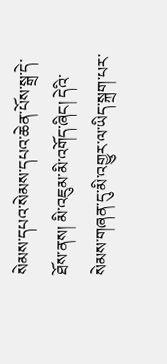སེམས་དཔའ་སེམས་དཔའ་ཆེན་པོས་སྒྲ་དེ་ཐོས་ནས། མི་འཇུམ་མི་འགོད་ཞིང། དེའི་སེམས་གཞན་དུ་མི་འགྱུར་ལ་ཡིད་སྐྲག་པར་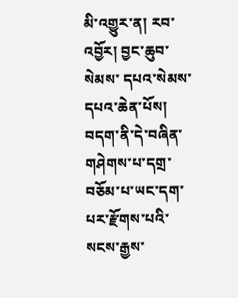མི་འགྱུར་ན། རབ་འབྱོར། བྱང་ཆུབ་སེམས་ དཔའ་སེམས་དཔའ་ཆེན་པོས། བདག་ནི་དེ་བཞིན་གཤེགས་པ་དགྲ་བཅོམ་པ་ཡང་དག་པར་རྫོགས་པའི་སངས་རྒྱས་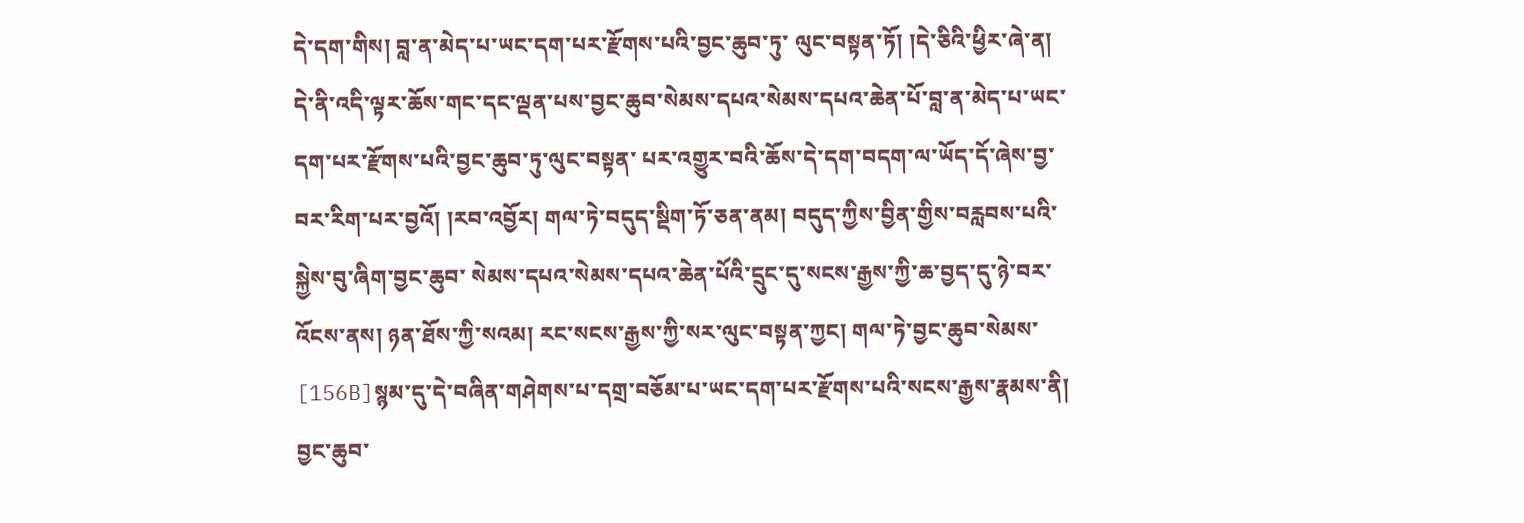དེ་དག་གིས། བླ་ན་མེད་པ་ཡང་དག་པར་རྫོགས་པའི་བྱང་ཆུབ་ཏུ་ ལུང་བསྟན་ཏོ། །དེ་ཅིའི་ཕྱིར་ཞེ་ན། དེ་ནི་འདི་ལྟར་ཆོས་གང་དང་ལྡན་པས་བྱང་ཆུབ་སེམས་དཔའ་སེམས་དཔའ་ཆེན་པོ་བླ་ན་མེད་པ་ཡང་དག་པར་རྫོགས་པའི་བྱང་ཆུབ་ཏུ་ལུང་བསྟན་ པར་འགྱུར་བའི་ཆོས་དེ་དག་བདག་ལ་ཡོད་དོ་ཞེས་བྱ་བར་རིག་པར་བྱའོ། །རབ་འབྱོར། གལ་ཏེ་བདུད་སྡིག་ཏོ་ཅན་ནམ། བདུད་ཀྱིས་བྱིན་གྱིས་བརླབས་པའི་སྐྱེས་བུ་ཞིག་བྱང་ཆུབ་ སེམས་དཔའ་སེམས་དཔའ་ཆེན་པོའི་དྲུང་དུ་སངས་རྒྱས་ཀྱི་ཆ་བྱད་དུ་ཉེ་བར་འོངས་ནས། ཉན་ཐོས་ཀྱི་སའམ། རང་སངས་རྒྱས་ཀྱི་སར་ལུང་བསྟན་ཀྱང། གལ་ཏེ་བྱང་ཆུབ་སེམས་ [156B]སྙམ་དུ་དེ་བཞིན་གཤེགས་པ་དགྲ་བཅོམ་པ་ཡང་དག་པར་རྫོགས་པའི་སངས་རྒྱས་རྣམས་ནི། བྱང་ཆུབ་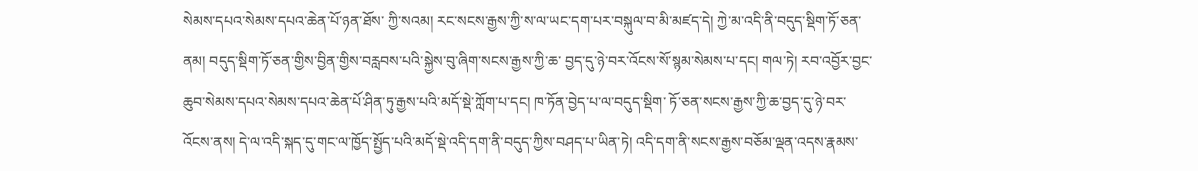སེམས་དཔའ་སེམས་དཔའ་ཆེན་པོ་ཉན་ཐོས་ ཀྱི་སའམ། རང་སངས་རྒྱས་ཀྱི་ས་ལ་ཡང་དག་པར་བསྐུལ་བ་མི་མཛད་དེ། ཀྱེ་མ་འདི་ནི་བདུད་སྡིག་ཏོ་ཅན་ནམ། བདུད་སྡིག་ཏོ་ཅན་གྱིས་བྱིན་གྱིས་བརླབས་པའི་སྐྱེས་བུ་ཞིག་སངས་རྒྱས་ཀྱི་ཆ་ བྱད་དུ་ཉེ་བར་འོངས་སོ་སྙམ་སེམས་པ་དང། གལ་ཏེ། རབ་འབྱོར་བྱང་ཆུབ་སེམས་དཔའ་སེམས་དཔའ་ཆེན་པོ་ཤིན་ཏུ་རྒྱས་པའི་མདོ་སྡེ་ཀློག་པ་དང། ཁ་ཏོན་བྱེད་པ་ལ་བདུད་སྡིག་ ཏོ་ཅན་སངས་རྒྱས་ཀྱི་ཆ་བྱད་དུ་ཉེ་བར་འོངས་ནས། དེ་ལ་འདི་སྐད་དུ་གང་ལ་ཁྱོད་སྤྱོད་པའི་མདོ་སྡེ་འདི་དག་ནི་བདུད་ཀྱིས་བཤད་པ་ཡིན་ཏེ། འདི་དག་ནི་སངས་རྒྱས་བཅོམ་ལྡན་འདས་རྣམས་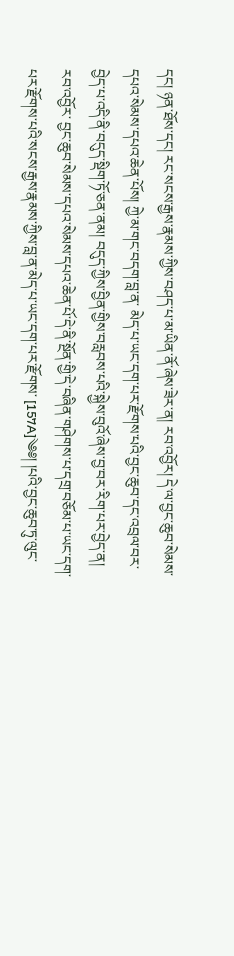དང། ཉན་ཐོས་དང། རང་སངས་རྒྱས་རྣམས་ཀྱིས་བཤད་པ་མ་ཡིན་ནོ་ཞེས་ཟེར་ན། རབ་འབྱོར། དེ་ལ་བྱང་ཆུབ་སེམས་དཔའ་སེམས་དཔའ་ཆེན་པོས། ཀྱེ་མ་གང་བདག་བླ་ན་ མེད་པ་ཡང་དག་པར་རྫོགས་པའི་བྱང་ཆུབ་དང་འབྲལ་བར་བྱེད་པ་འདི་ནི་བདུད་སྡིག་ཏོ་ཅན་ནམ། བདུད་ཀྱིས་བྱིན་གྱིས་བརླབས་པའི་སྐྱེས་བུའོ་ཞེས་བྱ་བར་རིག་པར་བྱེད་ན། རབ་འབྱོར་ བྱང་ཆུབ་སེམས་དཔའ་སེམས་དཔའ་ཆེན་པོ་དེ་ནི་སྔོན་གྱི་དེ་བཞིན་གཤེགས་པ་དགྲ་བཅོམ་པ་ཡང་དག་པར་རྫོགས་པའི་སངས་རྒྱས་རྣམས་ཀྱིས་བླ་ན་མེད་པ་ཡང་དག་པར་རྫོགས་ [157A]༄༅། །པའི་བྱང་ཆུབ་ཏུ་ལུང་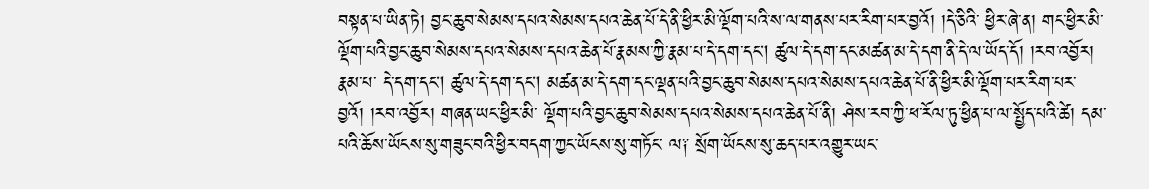བསྟན་པ་ཡིན་ཏེ། བྱང་ཆུབ་སེམས་དཔའ་སེམས་དཔའ་ཆེན་པོ་དེ་ནི་ཕྱིར་མི་ལྡོག་པའི་ས་ལ་གནས་པར་རིག་པར་བྱའོ། །དེ་ཅིའི་ ཕྱིར་ཞེ་ན། གང་ཕྱིར་མི་ལྡོག་པའི་བྱང་ཆུབ་སེམས་དཔའ་སེམས་དཔའ་ཆེན་པོ་རྣམས་ཀྱི་རྣམ་པ་དེ་དག་དང། ཚུལ་དེ་དག་དང་མཚན་མ་དེ་དག་ནི་དེ་ལ་ཡོད་དོ། །རབ་འབྱོར། རྣམ་པ་ དེ་དག་དང། ཚུལ་དེ་དག་དང། མཚན་མ་དེ་དག་དང་ལྡན་པའི་བྱང་ཆུབ་སེམས་དཔའ་སེམས་དཔའ་ཆེན་པོ་ནི་ཕྱིར་མི་ལྡོག་པར་རིག་པར་བྱའོ། །རབ་འབྱོར། གཞན་ཡང་ཕྱིར་མི་ ལྡོག་པའི་བྱང་ཆུབ་སེམས་དཔའ་སེམས་དཔའ་ཆེན་པོ་ནི། ཤེས་རབ་ཀྱི་ཕ་རོལ་ཏུ་ཕྱིན་པ་ལ་སྤྱོད་པའི་ཚེ། དམ་པའི་ཆོས་ཡོངས་སུ་གཟུང་བའི་ཕྱིར་བདག་ཀྱང་ཡོངས་སུ་གཏོང་ ལ༑ སྲོག་ཡོངས་སུ་ཆད་པར་འགྱུར་ཡང་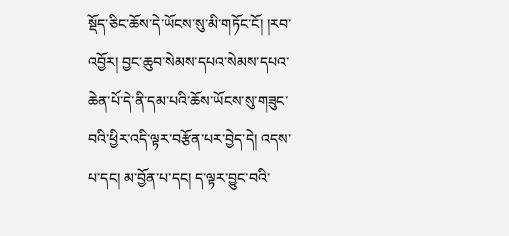སྡོད་ཅིང་ཆོས་དེ་ཡོངས་སུ་མི་གཏོང་ངོ། །རབ་འབྱོར། བྱང་ཆུབ་སེམས་དཔའ་སེམས་དཔའ་ཆེན་པོ་དེ་ནི་དམ་པའི་ཆོས་ཡོངས་སུ་གཟུང་ བའི་ཕྱིར་འདི་ལྟར་བརྩོན་པར་བྱེད་དེ། འདས་པ་དང། མ་བྱོན་པ་དང། ད་ལྟར་བྱུང་བའི་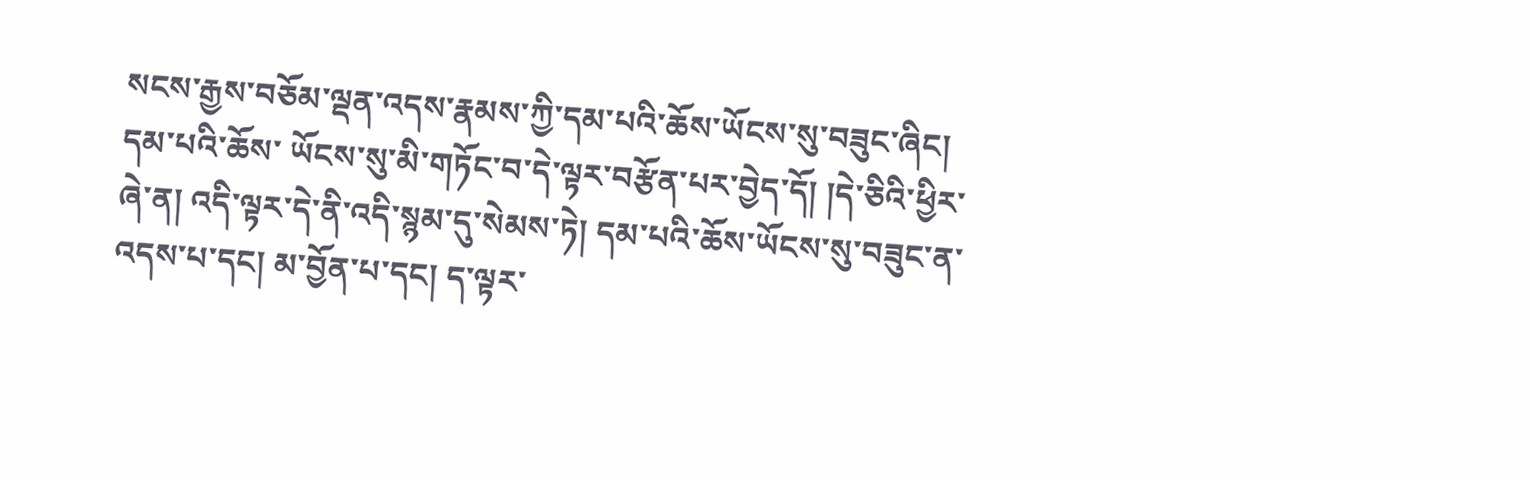སངས་རྒྱས་བཅོམ་ལྡན་འདས་རྣམས་ཀྱི་དམ་པའི་ཆོས་ཡོངས་སུ་བཟུང་ཞིང། དམ་པའི་ཆོས་ ཡོངས་སུ་མི་གཏོང་བ་དེ་ལྟར་བརྩོན་པར་བྱེད་དོ། །དེ་ཅིའི་ཕྱིར་ཞེ་ན། འདི་ལྟར་དེ་ནི་འདི་སྙམ་དུ་སེམས་ཏེ། དམ་པའི་ཆོས་ཡོངས་སུ་བཟུང་ན་འདས་པ་དང། མ་བྱོན་པ་དང། ད་ལྟར་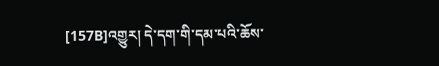[157B]འགྱུར། དེ་དག་གི་དམ་པའི་ཆོས་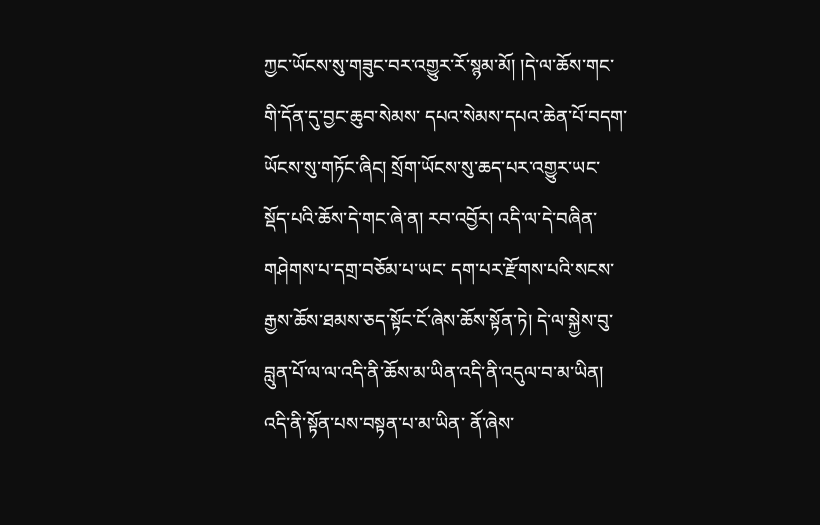ཀྱང་ཡོངས་སུ་གཟུང་བར་འགྱུར་རོ་སྙམ་མོ། །དེ་ལ་ཆོས་གང་གི་དོན་དུ་བྱང་ཆུབ་སེམས་ དཔའ་སེམས་དཔའ་ཆེན་པོ་བདག་ཡོངས་སུ་གཏོང་ཞིང། སྲོག་ཡོངས་སུ་ཆད་པར་འགྱུར་ཡང་སྡོད་པའི་ཆོས་དེ་གང་ཞེ་ན། རབ་འབྱོར། འདི་ལ་དེ་བཞིན་གཤེགས་པ་དགྲ་བཅོམ་པ་ཡང་ དག་པར་རྫོགས་པའི་སངས་རྒྱས་ཆོས་ཐམས་ཅད་སྟོང་ངོ་ཞེས་ཆོས་སྟོན་ཏེ། དེ་ལ་སྐྱེས་བུ་བླུན་པོ་ལ་ལ་འདི་ནི་ཆོས་མ་ཡིན་འདི་ནི་འདུལ་བ་མ་ཡིན། འདི་ནི་སྟོན་པས་བསྟན་པ་མ་ཡིན་ ནོ་ཞེས་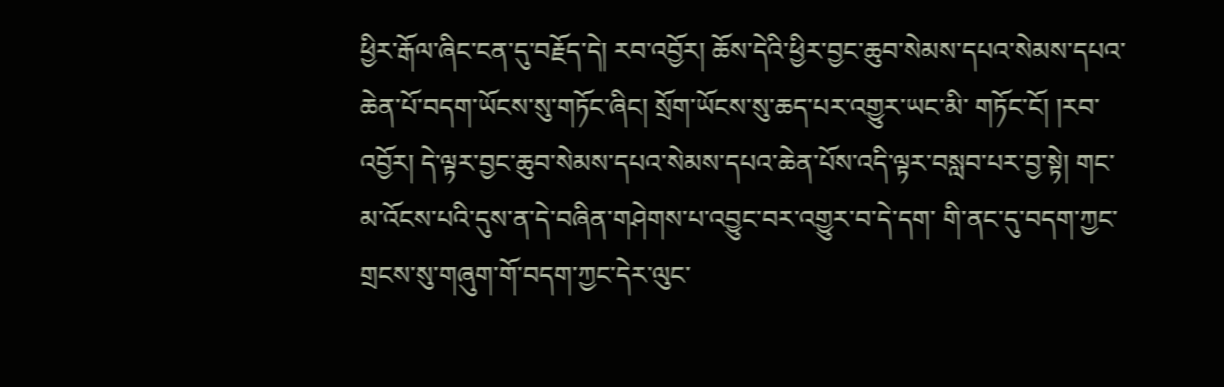ཕྱིར་རྒོལ་ཞིང་ངན་དུ་བརྗོད་དེ། རབ་འབྱོར། ཆོས་དེའི་ཕྱིར་བྱང་ཆུབ་སེམས་དཔའ་སེམས་དཔའ་ཆེན་པོ་བདག་ཡོངས་སུ་གཏོང་ཞིང། སྲོག་ཡོངས་སུ་ཆད་པར་འགྱུར་ཡང་མི་ གཏོང་ངོ། །རབ་འབྱོར། དེ་ལྟར་བྱང་ཆུབ་སེམས་དཔའ་སེམས་དཔའ་ཆེན་པོས་འདི་ལྟར་བསླབ་པར་བྱ་སྟེ། གང་མ་འོངས་པའི་དུས་ན་དེ་བཞིན་གཤེགས་པ་འབྱུང་བར་འགྱུར་བ་དེ་དག་ གི་ནང་དུ་བདག་ཀྱང་གྲངས་སུ་གཞུག་གོ་བདག་ཀྱང་དེར་ལུང་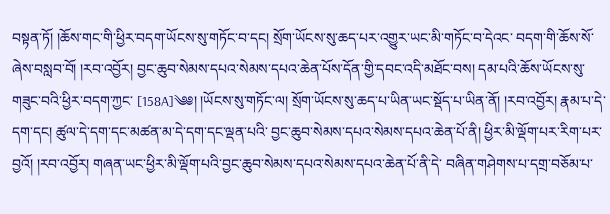བསྟན་ཏོ། །ཆོས་གང་གི་ཕྱིར་བདག་ཡོངས་སུ་གཏོང་བ་དང། སྲོག་ཡོངས་སུ་ཆད་པར་འགྱུར་ཡང་མི་གཏོང་བ་དེའང་ བདག་གི་ཆོས་སོ་ཞེས་བསླབ་བོ། །རབ་འབྱོར། བྱང་ཆུབ་སེམས་དཔའ་སེམས་དཔའ་ཆེན་པོས་དོན་གྱི་དབང་འདི་མཐོང་བས། དམ་པའི་ཆོས་ཡོངས་སུ་གཟུང་བའི་ཕྱིར་བདག་ཀྱང་ [158A]༄༅། །ཡོངས་སུ་གཏོང་ལ། སྲོག་ཡོངས་སུ་ཆད་པ་ཡིན་ཡང་སྡོད་པ་ཡིན་ནོ། །རབ་འབྱོར། རྣམ་པ་དེ་དག་དང། ཚུལ་དེ་དག་དང་མཚན་མ་དེ་དག་དང་ལྡན་པའི་ བྱང་ཆུབ་སེམས་དཔའ་སེམས་དཔའ་ཆེན་པོ་ནི། ཕྱིར་མི་ལྡོག་པར་རིག་པར་བྱའོ། །རབ་འབྱོར། གཞན་ཡང་ཕྱིར་མི་ལྡོག་པའི་བྱང་ཆུབ་སེམས་དཔའ་སེམས་དཔའ་ཆེན་པོ་ནི་དེ་ བཞིན་གཤེགས་པ་དགྲ་བཅོམ་པ་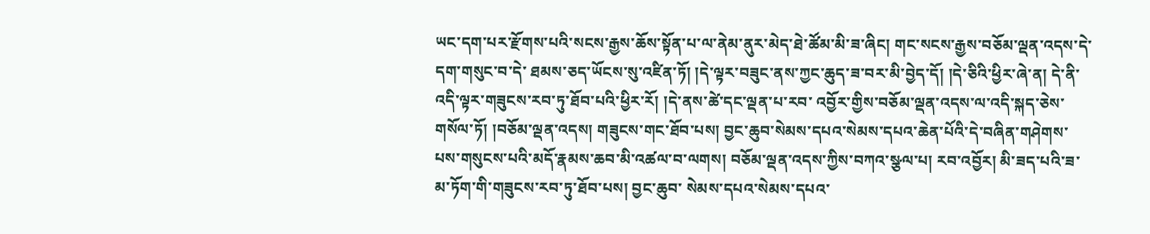ཡང་དག་པར་རྫོགས་པའི་སངས་རྒྱས་ཆོས་སྟོན་པ་ལ་ནེམ་ནུར་མེད་ཐེ་ཚོམ་མི་ཟ་ཞིང། གང་སངས་རྒྱས་བཅོམ་ལྡན་འདས་དེ་དག་གསུང་བ་དེ་ ཐམས་ཅད་ཡོངས་སུ་འཛིན་ཏོ། །དེ་ལྟར་བཟུང་ནས་ཀྱང་ཆུད་ཟ་བར་མི་བྱེད་དོ། །དེ་ཅིའི་ཕྱིར་ཞེ་ན། དེ་ནི་འདི་ལྟར་གཟུངས་རབ་ཏུ་ཐོབ་པའི་ཕྱིར་རོ། །དེ་ནས་ཚེ་དང་ལྡན་པ་རབ་ འབྱོར་གྱིས་བཅོམ་ལྡན་འདས་ལ་འདི་སྐད་ཅེས་གསོལ་ཏོ། །བཅོམ་ལྡན་འདས། གཟུངས་གང་ཐོབ་པས། བྱང་ཆུབ་སེམས་དཔའ་སེམས་དཔའ་ཆེན་པོའི་དེ་བཞིན་གཤེགས་ པས་གསུངས་པའི་མདོ་རྣམས་ཆབ་མི་འཚལ་བ་ལགས། བཅོམ་ལྡན་འདས་ཀྱིས་བཀའ་སྩལ་པ། རབ་འབྱོར། མི་ཟད་པའི་ཟ་མ་ཏོག་གི་གཟུངས་རབ་ཏུ་ཐོབ་པས། བྱང་ཆུབ་ སེམས་དཔའ་སེམས་དཔའ་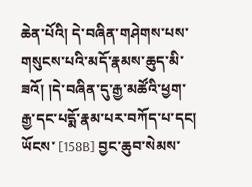ཆེན་པོའི། དེ་བཞིན་གཤེགས་པས་གསུངས་པའི་མདོ་རྣམས་ཆུད་མི་ཟའོ། །དེ་བཞིན་དུ་རྒྱ་མཚོའི་ཕྱག་རྒྱ་དང་པདྨོ་རྣམ་པར་བཀོད་པ་དང། ཡོངས་ [158B] བྱང་ཆུབ་སེམས་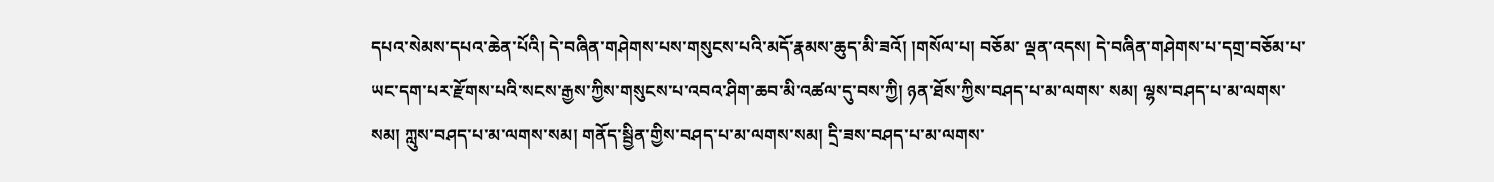དཔའ་སེམས་དཔའ་ཆེན་པོའི། དེ་བཞིན་གཤེགས་པས་གསུངས་པའི་མདོ་རྣམས་ཆུད་མི་ཟའོ། །གསོལ་པ། བཅོམ་ ལྡན་འདས། དེ་བཞིན་གཤེགས་པ་དགྲ་བཅོམ་པ་ཡང་དག་པར་རྫོགས་པའི་སངས་རྒྱས་ཀྱིས་གསུངས་པ་འབའ་ཤིག་ཆབ་མི་འཚལ་དུ་བས་ཀྱི། ཉན་ཐོས་ཀྱིས་བཤད་པ་མ་ལགས་ སམ། ལྷས་བཤད་པ་མ་ལགས་སམ། ཀླུས་བཤད་པ་མ་ལགས་སམ། གནོད་སྦྱིན་གྱིས་བཤད་པ་མ་ལགས་སམ། དྲི་ཟས་བཤད་པ་མ་ལགས་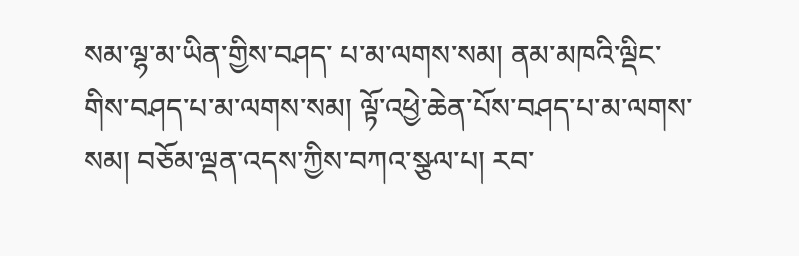སམ་ལྷ་མ་ཡིན་གྱིས་བཤད་ པ་མ་ལགས་སམ། ནམ་མཁའི་ལྡིང་གིས་བཤད་པ་མ་ལགས་སམ། ལྟོ་འཕྱེ་ཆེན་པོས་བཤད་པ་མ་ལགས་སམ། བཅོམ་ལྡན་འདས་ཀྱིས་བཀའ་སྩལ་པ། རབ་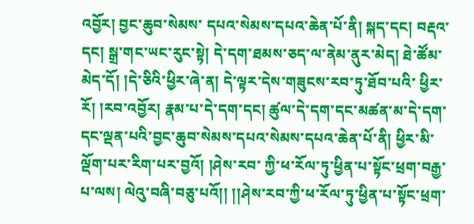འབྱོར། བྱང་ཆུབ་སེམས་ དཔའ་སེམས་དཔའ་ཆེན་པོ་ནི། སྐད་དང། བརྡའ་དང། སྒྲ་གང་ཡང་རུང་སྟེ། དེ་དག་ཐམས་ཅད་ལ་ནེམ་ནུར་མེད། ཐེ་ཚོམ་མེད་དོ། །དེ་ཅིའི་ཕྱིར་ཞེ་ན། དེ་ལྟར་དེས་གཟུངས་རབ་ཏུ་ཐོབ་པའི་ ཕྱིར་རོ། །རབ་འབྱོར། རྣམ་པ་དེ་དག་དང། ཚུལ་དེ་དག་དང་མཚན་མ་དེ་དག་དང་ལྡན་པའི་བྱང་ཆུབ་སེམས་དཔའ་སེམས་དཔའ་ཆེན་པོ་ནི། ཕྱིར་མི་ལྡོག་པར་རིག་པར་བྱའོ། །ཤེས་རབ་ ཀྱི་ཕ་རོལ་ཏུ་ཕྱིན་པ་སྟོང་ཕྲག་བརྒྱ་པ་ལས། ལེའུ་བཞི་བཅུ་པའོ།། །།ཤེས་རབ་ཀྱི་ཕ་རོལ་ཏུ་ཕྱིན་པ་སྟོང་ཕྲག་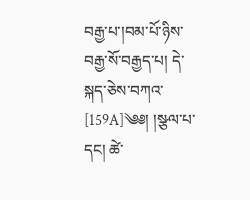བརྒྱ་པ་།བམ་པོ་ཉིས་བརྒྱ་སོ་བརྒྱད་པ། དེ་སྐད་ཅེས་བཀའ་ [159A]༄༅། །སྩལ་པ་དང། ཚེ་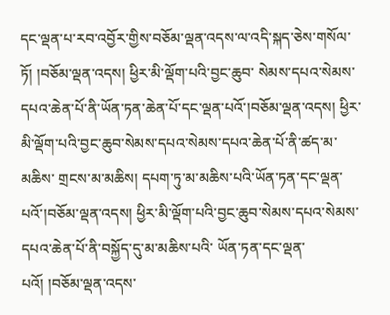དང་ལྡན་པ་རབ་འབྱོར་གྱིས་བཅོམ་ལྡན་འདས་ལ་འདི་སྐད་ཅེས་གསོལ་ཏོ། །བཅོམ་ལྡན་འདས། ཕྱིར་མི་ལྡོག་པའི་བྱང་ཆུབ་ སེམས་དཔའ་སེམས་དཔའ་ཆེན་པོ་ནི་ཡོན་ཏན་ཆེན་པོ་དང་ལྡན་པའོ་།བཅོམ་ལྡན་འདས། ཕྱིར་མི་ལྡོག་པའི་བྱང་ཆུབ་སེམས་དཔའ་སེམས་དཔའ་ཆེན་པོ་ནི་ཚད་མ་མཆིས་ གྲངས་མ་མཆིས། དཔག་ཏུ་མ་མཆིས་པའི་ཡོན་ཏན་དང་ལྡན་པའོ་།བཅོམ་ལྡན་འདས། ཕྱིར་མི་ལྡོག་པའི་བྱང་ཆུབ་སེམས་དཔའ་སེམས་དཔའ་ཆེན་པོ་ནི་བསྐྱོད་དུ་མ་མཆིས་པའི་ ཡོན་ཏན་དང་ལྡན་པའོ། །བཅོམ་ལྡན་འདས་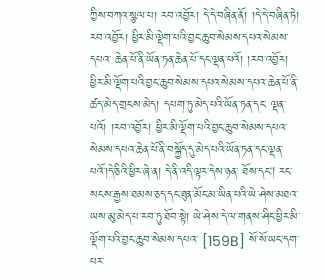ཀྱིས་བཀའ་སྩལ་པ། རབ་འབྱོར། དེ་དེ་བཞིན་ནོ། །དེ་དེ་བཞིན་ཏེ། རབ་འབྱོར། ཕྱིར་མི་ལྡེག་པའི་བྱང་ཆུབ་སེམས་དཔའ་སེམས་དཔའ་ ཆེན་པོ་ནི་ཡོན་ཏན་ཆེན་པོ་དང་ལྡན་པའོ། །རབ་འབྱོར། ཕྱིར་མི་ལྡོག་པའི་བྱང་ཆུབ་སེམས་དཔའ་སེམས་དཔའ་ཆེན་པོ་ནི་ཚད་མེད་གྲངས་མེད། དཔག་ཏུ་མེད་པའི་ཡོན་ཏན་དང་ ལྡན་པའོ། །རབ་འབྱོར། ཕྱིར་མི་ལྡོག་པའི་བྱང་ཆུབ་སེམས་དཔའ་སེམས་དཔའ་ཆེན་པོ་ནི་བསྐྱོད་དུ་མེད་པའི་ཡོན་ཏན་དང་ལྡན་པའོ་།དེ་ཅིའི་ཕྱིར་ཞེ་ན། དེ་ནི་འདི་ལྟར་དེས་ཉན་ ཐོས་དང། རང་སངས་རྒྱས་ཐམས་ཅད་དང་ཐུན་མོང་མ་ཡིན་པའི་ཡེ་ཤེས་མཐའ་ཡས་མུ་མེད་པ་རབ་ཏུ་ཐོབ་སྟེ། ཡེ་ཤེས་དེ་ལ་གནས་ཤིང་ཕྱིར་མི་ལྡོག་པའི་བྱང་ཆུབ་སེམས་དཔའ་ [159B] སོ་སོ་ཡང་དག་པར་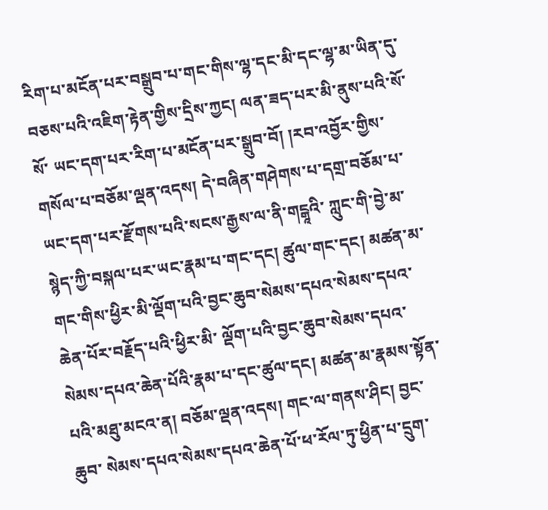རིག་པ་མངོན་པར་བསྒྲུབ་པ་གང་གིས་ལྷ་དང་མི་དང་ལྷ་མ་ཡིན་དུ་བཅས་པའི་འཇིག་རྟེན་གྱིས་དྲིས་ཀྱང། ལན་ཟད་པར་མི་ནུས་པའི་སོ་སོ་ ཡང་དག་པར་རིག་པ་མངོན་པར་སྒྲུབ་བོ། །རབ་འབྱོར་གྱིས་གསོལ་པ་བཅོམ་ལྡན་འདས། དེ་བཞིན་གཤེགས་པ་དགྲ་བཅོམ་པ་ཡང་དག་པར་རྫོགས་པའི་སངས་རྒྱས་ལ་ནི་གངྒཱའི་ ཀླུང་གི་བྱེ་མ་སྙེད་ཀྱི་བསྐལ་པར་ཡང་རྣམ་པ་གང་དང། ཚུལ་གང་དང། མཚན་མ་གང་གིས་ཕྱིར་མི་ལྡོག་པའི་བྱང་ཆུབ་སེམས་དཔའ་སེམས་དཔའ་ཆེན་པོར་བརྗོད་པའི་ཕྱིར་མི་ ལྡོག་པའི་བྱང་ཆུབ་སེམས་དཔའ་སེམས་དཔའ་ཆེན་པོའི་རྣམ་པ་དང་ཚུལ་དང། མཚན་མ་རྣམས་སྟོན་པའི་མཐུ་མངའ་ན། བཅོམ་ལྡན་འདས། གང་ལ་གནས་ཤིང། བྱང་ཆུབ་ སེམས་དཔའ་སེམས་དཔའ་ཆེན་པོ་ཕ་རོལ་ཏུ་ཕྱིན་པ་དྲུག་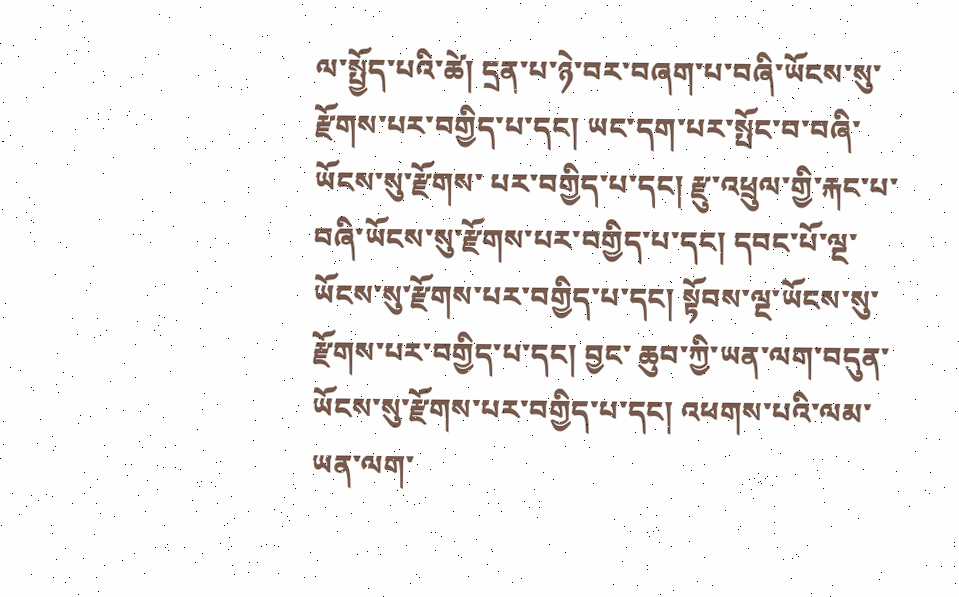ལ་སྤྱོད་པའི་ཚེ། དྲན་པ་ཉེ་བར་བཞག་པ་བཞི་ཡོངས་སུ་རྫོགས་པར་བགྱིད་པ་དང། ཡང་དག་པར་སྤོང་བ་བཞི་ཡོངས་སུ་རྫོགས་ པར་བགྱིད་པ་དང། རྫུ་འཕྲུལ་གྱི་རྐང་པ་བཞི་ཡོངས་སུ་རྫོགས་པར་བགྱིད་པ་དང། དབང་པོ་ལྔ་ཡོངས་སུ་རྫོགས་པར་བགྱིད་པ་དང། སྟོབས་ལྔ་ཡོངས་སུ་རྫོགས་པར་བགྱིད་པ་དང། བྱང་ ཆུབ་ཀྱི་ཡན་ལག་བདུན་ཡོངས་སུ་རྫོགས་པར་བགྱིད་པ་དང། འཕགས་པའི་ལམ་ཡན་ལག་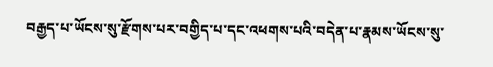བརྒྱད་པ་ཡོངས་སུ་རྫོགས་པར་བགྱིད་པ་དང་འཕགས་པའི་བདེན་པ་རྣམས་ཡོངས་སུ་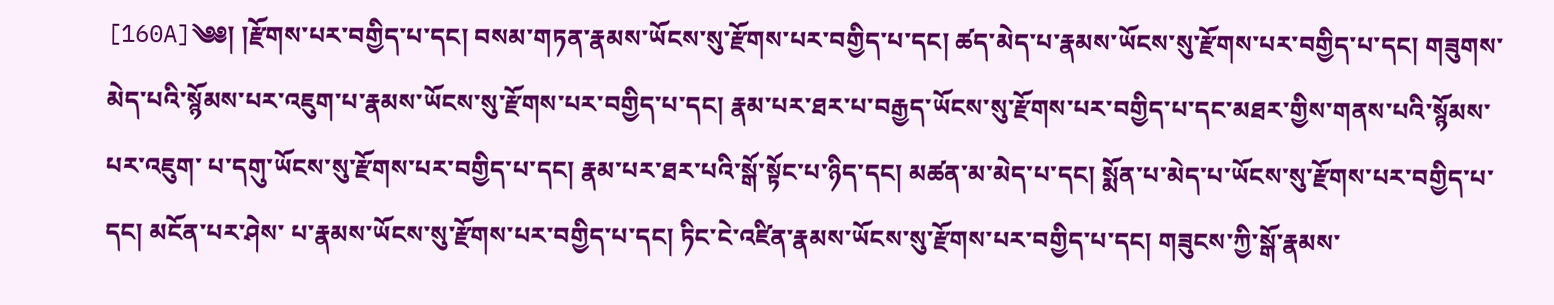[160A]༄༅། །རྫོགས་པར་བགྱིད་པ་དང། བསམ་གཏན་རྣམས་ཡོངས་སུ་རྫོགས་པར་བགྱིད་པ་དང། ཚད་མེད་པ་རྣམས་ཡོངས་སུ་རྫོགས་པར་བགྱིད་པ་དང། གཟུགས་ མེད་པའི་སྙོམས་པར་འཇུག་པ་རྣམས་ཡོངས་སུ་རྫོགས་པར་བགྱིད་པ་དང། རྣམ་པར་ཐར་པ་བརྒྱད་ཡོངས་སུ་རྫོགས་པར་བགྱིད་པ་དང་མཐར་གྱིས་གནས་པའི་སྙོམས་པར་འཇུག་ པ་དགུ་ཡོངས་སུ་རྫོགས་པར་བགྱིད་པ་དང། རྣམ་པར་ཐར་པའི་སྒོ་སྟོང་པ་ཉིད་དང། མཚན་མ་མེད་པ་དང། སྨོན་པ་མེད་པ་ཡོངས་སུ་རྫོགས་པར་བགྱིད་པ་དང། མངོན་པར་ཤེས་ པ་རྣམས་ཡོངས་སུ་རྫོགས་པར་བགྱིད་པ་དང། ཏིང་ངེ་འཛིན་རྣམས་ཡོངས་སུ་རྫོགས་པར་བགྱིད་པ་དང། གཟུངས་ཀྱི་སྒོ་རྣམས་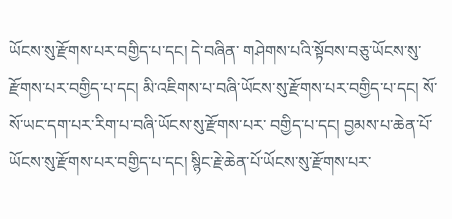ཡོངས་སུ་རྫོགས་པར་བགྱིད་པ་དང། དེ་བཞིན་ གཤེགས་པའི་སྟོབས་བཅུ་ཡོངས་སུ་རྫོགས་པར་བགྱིད་པ་དང། མི་འཇིགས་པ་བཞི་ཡོངས་སུ་རྫོགས་པར་བགྱིད་པ་དང། སོ་སོ་ཡང་དག་པར་རིག་པ་བཞི་ཡོངས་སུ་རྫོགས་པར་ བགྱིད་པ་དང། བྱམས་པ་ཆེན་པོ་ཡོངས་སུ་རྫོགས་པར་བགྱིད་པ་དང། སྙིང་རྗེ་ཆེན་པོ་ཡོངས་སུ་རྫོགས་པར་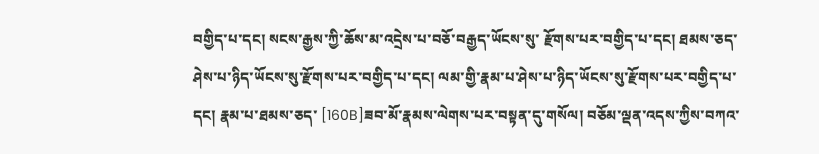བགྱིད་པ་དང། སངས་རྒྱས་ཀྱི་ཆོས་མ་འདྲེས་པ་བཅོ་བརྒྱད་ཡོངས་སུ་ རྫོགས་པར་བགྱིད་པ་དང། ཐམས་ཅད་ཤེས་པ་ཉིད་ཡོངས་སུ་རྫོགས་པར་བགྱིད་པ་དང། ལམ་གྱི་རྣམ་པ་ཤེས་པ་ཉིད་ཡོངས་སུ་རྫོགས་པར་བགྱིད་པ་དང། རྣམ་པ་ཐམས་ཅད་ [160B]ཟབ་མོ་རྣམས་ལེགས་པར་བསྟན་དུ་གསོལ། བཅོམ་ལྡན་འདས་ཀྱིས་བཀའ་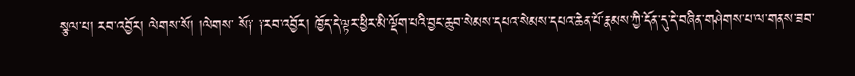སྩལ་པ། རབ་འབྱོར། ལེགས་སོ། །ལེགས་ སོ༑ ༑རབ་འབྱོར། ཁྱོད་དེ་ལྟར་ཕྱིར་མི་ལྡོག་པའི་བྱང་ཆུབ་སེམས་དཔའ་སེམས་དཔའ་ཆེན་པོ་རྣམས་ཀྱི་དོན་དུ་དེ་བཞིན་གཤེགས་པ་ལ་གནས་ཟབ་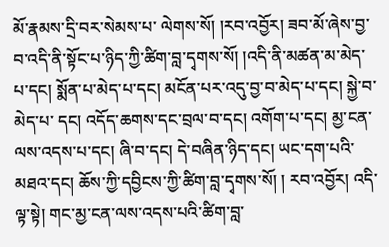མོ་རྣམས་དྲི་བར་སེམས་པ་ ལེགས་སོ། །རབ་འབྱོར། ཟབ་མོ་ཞེས་བྱ་བ་འདི་ནི་སྟོང་པ་ཉིད་ཀྱི་ཚིག་བླ་དྭགས་སོ། །འདི་ནི་མཚན་མ་མེད་པ་དང། སྨོན་པ་མེད་པ་དང། མངོན་པར་འདུ་བྱ་བ་མེད་པ་དང། སྐྱེ་བ་མེད་པ་ དང། འདོད་ཆགས་དང་བྲལ་བ་དང། འགོག་པ་དང། མྱ་ངན་ལས་འདས་པ་དང། ཞི་བ་དང། དེ་བཞིན་ཉིད་དང། ཡང་དག་པའི་མཐའ་དང། ཆོས་ཀྱི་དབྱིངས་ཀྱི་ཚིག་བླ་དྭགས་སོ། ། རབ་འབྱོར། འདི་ལྟ་སྟེ། གང་མྱ་ངན་ལས་འདས་པའི་ཚིག་བླ་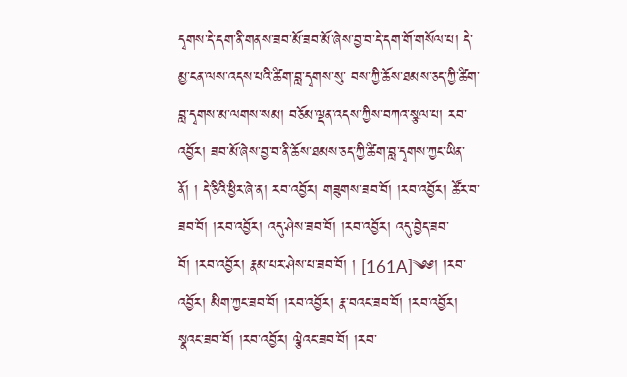དྭགས་དེ་དག་ནི་གནས་ཟབ་མོ་ཟབ་མོ་ཞེས་བྱ་བ་དེ་དག་གོ་གསོལ་པ། དེ་མྱ་ངན་ལས་འདས་པའི་ཚིག་བླ་དྭགས་སུ་ བས་ཀྱི་ཆོས་ཐམས་ཅད་ཀྱི་ཚིག་བླ་དྭགས་མ་ལགས་སམ། བཅོམ་ལྡན་འདས་ཀྱིས་བཀའ་སྩལ་པ། རབ་འབྱོར། ཟབ་མོ་ཞེས་བྱ་བ་ནི་ཆོས་ཐམས་ཅད་ཀྱི་ཚིག་བླ་དྭགས་ཀྱང་ཡིན་ནོ། ། དེ་ཅིའི་ཕྱིར་ཞེ་ན། རབ་འབྱོར། གཟུགས་ཟབ་བོ། །རབ་འབྱོར། ཚོར་བ་ཟབ་བོ། །རབ་འབྱོར། འདུ་ཤེས་ཟབ་བོ། །རབ་འབྱོར། འདུ་བྱེད་ཟབ་བོ། །རབ་འབྱོར། རྣམ་པར་ཤེས་པ་ཟབ་བོ། ། [161A]༄༅། །རབ་འབྱོར། མིག་ཀྱང་ཟབ་བོ། །རབ་འབྱོར། རྣ་བའང་ཟབ་བོ། །རབ་འབྱོར། སྣའང་ཟབ་བོ། །རབ་འབྱོར། ལྕེའང་ཟབ་བོ། །རབ་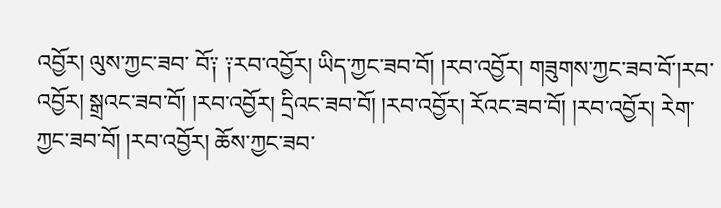འབྱོར། ལུས་ཀྱང་ཟབ་ བོ༑ ༑རབ་འབྱོར། ཡིད་ཀྱང་ཟབ་བོ། །རབ་འབྱོར། གཟུགས་ཀྱང་ཟབ་བོ་།རབ་འབྱོར། སྒྲའང་ཟབ་བོ། །རབ་འབྱོར། དྲིའང་ཟབ་བོ། །རབ་འབྱོར། རོའང་ཟབ་བོ། །རབ་འབྱོར། རེག་ ཀྱང་ཟབ་བོ། །རབ་འབྱོར། ཆོས་ཀྱང་ཟབ་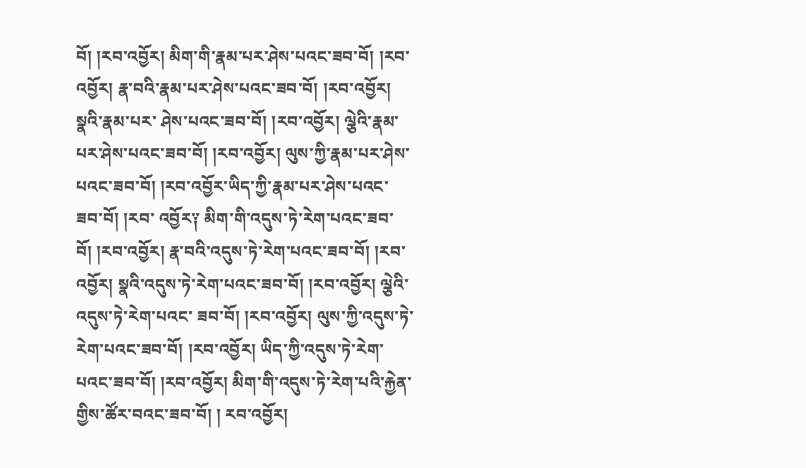བོ། །རབ་འབྱོར། མིག་གི་རྣམ་པར་ཤེས་པའང་ཟབ་བོ། །རབ་འབྱོར། རྣ་བའི་རྣམ་པར་ཤེས་པའང་ཟབ་བོ། །རབ་འབྱོར། སྣའི་རྣམ་པར་ ཤེས་པའང་ཟབ་བོ། །རབ་འབྱོར། ལྕེའི་རྣམ་པར་ཤེས་པའང་ཟབ་བོ། །རབ་འབྱོར། ལུས་ཀྱི་རྣམ་པར་ཤེས་པའང་ཟབ་བོ། །རབ་འབྱོར་ཡིད་ཀྱི་རྣམ་པར་ཤེས་པའང་ཟབ་བོ། །རབ་ འབྱོར༑ མིག་གི་འདུས་ཏེ་རེག་པའང་ཟབ་བོ། །རབ་འབྱོར། རྣ་བའི་འདུས་ཏེ་རེག་པའང་ཟབ་བོ། །རབ་འབྱོར། སྣའི་འདུས་ཏེ་རེག་པའང་ཟབ་བོ། །རབ་འབྱོར། ལྕེའི་འདུས་ཏེ་རེག་པའང་ ཟབ་བོ། །རབ་འབྱོར། ལུས་ཀྱི་འདུས་ཏེ་རེག་པའང་ཟབ་བོ། །རབ་འབྱོར། ཡིད་ཀྱི་འདུས་ཏེ་རེག་པའང་ཟབ་བོ། །རབ་འབྱོར། མིག་གི་འདུས་ཏེ་རེག་པའི་རྐྱེན་གྱིས་ཚོར་བའང་ཟབ་བོ། ། རབ་འབྱོར།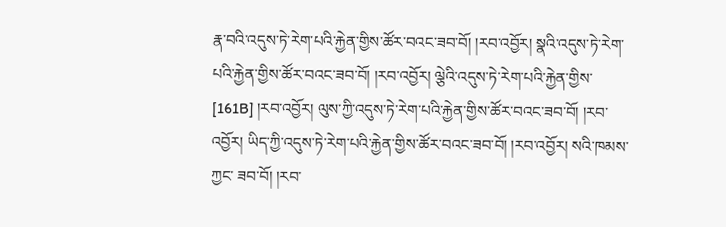རྣ་བའི་འདུས་ཏེ་རེག་པའི་རྐྱེན་གྱིས་ཚོར་བའང་ཟབ་བོ། །རབ་འབྱོར། སྣའི་འདུས་ཏེ་རེག་པའི་རྐྱེན་གྱིས་ཚོར་བའང་ཟབ་བོ། །རབ་འབྱོར། ལྕེའི་འདུས་ཏེ་རེག་པའི་རྐྱེན་གྱིས་ [161B] །རབ་འབྱོར། ལུས་ཀྱི་འདུས་ཏེ་རེག་པའི་རྐྱེན་གྱིས་ཚོར་བའང་ཟབ་བོ། །རབ་འབྱོར། ཡིད་ཀྱི་འདུས་ཏེ་རེག་པའི་རྐྱེན་གྱིས་ཚོར་བའང་ཟབ་བོ། །རབ་འབྱོར། སའི་ཁམས་ཀྱང་ ཟབ་བོ། །རབ་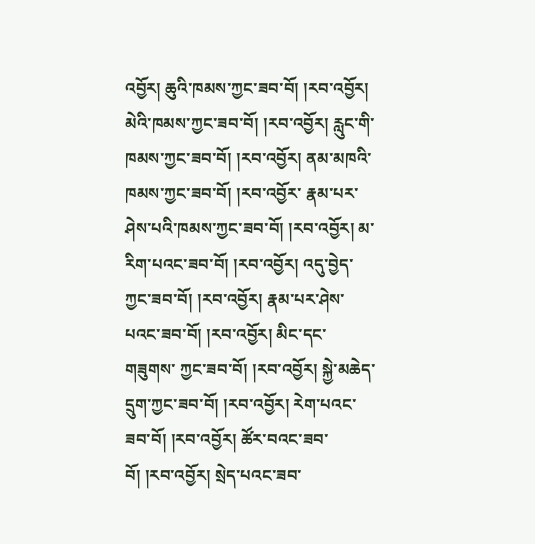འབྱོར། ཆུའི་ཁམས་ཀྱང་ཟབ་བོ། །རབ་འབྱོར། མེའི་ཁམས་ཀྱང་ཟབ་བོ། །རབ་འབྱོར། རླུང་གི་ཁམས་ཀྱང་ཟབ་བོ། །རབ་འབྱོར། ནམ་མཁའི་ཁམས་ཀྱང་ཟབ་བོ། །རབ་འབྱོར་ རྣམ་པར་ཤེས་པའི་ཁམས་ཀྱང་ཟབ་བོ། །རབ་འབྱོར། མ་རིག་པའང་ཟབ་བོ། །རབ་འབྱོར། འདུ་བྱེད་ཀྱང་ཟབ་བོ། །རབ་འབྱོར། རྣམ་པར་ཤེས་པའང་ཟབ་བོ། །རབ་འབྱོར། མིང་དང་གཟུགས་ ཀྱང་ཟབ་བོ། །རབ་འབྱོར། སྐྱེ་མཆེད་དྲུག་ཀྱང་ཟབ་བོ། །རབ་འབྱོར། རེག་པའང་ཟབ་བོ། །རབ་འབྱོར། ཚོར་བའང་ཟབ་བོ། །རབ་འབྱོར། སྲེད་པའང་ཟབ་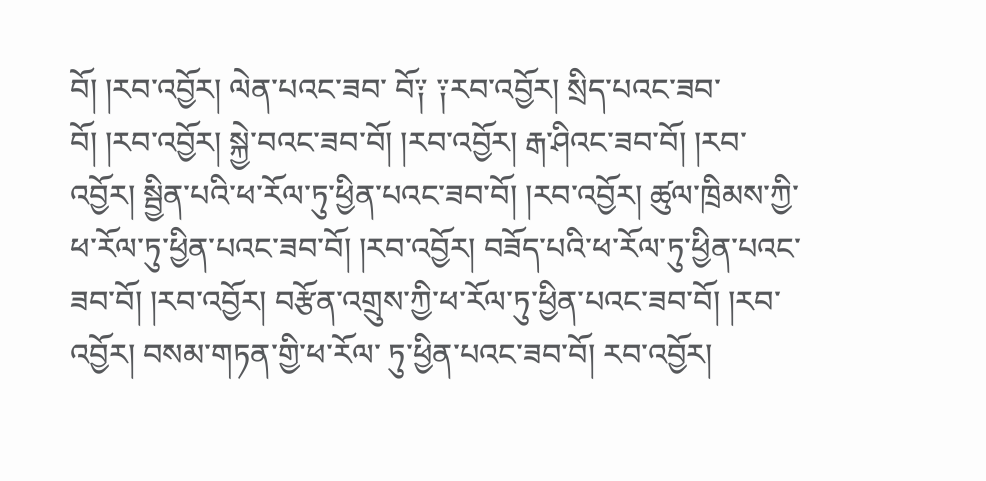བོ། །རབ་འབྱོར། ལེན་པའང་ཟབ་ བོ༑ ༑རབ་འབྱོར། སྲིད་པའང་ཟབ་བོ། །རབ་འབྱོར། སྐྱེ་བའང་ཟབ་བོ། །རབ་འབྱོར། རྒ་ཤིའང་ཟབ་བོ། །རབ་འབྱོར། སྦྱིན་པའི་ཕ་རོལ་ཏུ་ཕྱིན་པའང་ཟབ་བོ། །རབ་འབྱོར། ཚུལ་ཁྲིམས་ཀྱི་ ཕ་རོལ་ཏུ་ཕྱིན་པའང་ཟབ་བོ། །རབ་འབྱོར། བཟོད་པའི་ཕ་རོལ་ཏུ་ཕྱིན་པའང་ཟབ་བོ། །རབ་འབྱོར། བརྩོན་འགྲུས་ཀྱི་ཕ་རོལ་ཏུ་ཕྱིན་པའང་ཟབ་བོ། །རབ་འབྱོར། བསམ་གཏན་གྱི་ཕ་རོལ་ ཏུ་ཕྱིན་པའང་ཟབ་བོ། རབ་འབྱོར།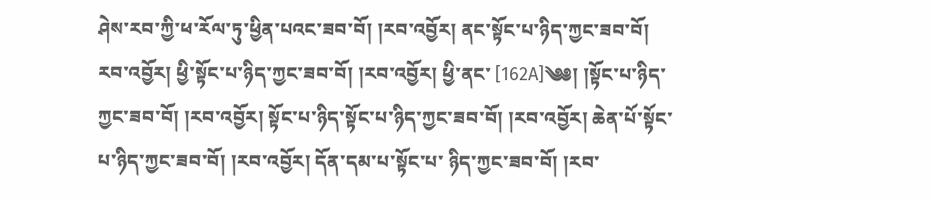ཤེས་རབ་ཀྱི་ཕ་རོལ་ཏུ་ཕྱིན་པའང་ཟབ་བོ། །རབ་འབྱོར། ནང་སྟོང་པ་ཉིད་ཀྱང་ཟབ་བོ། རབ་འབྱོར། ཕྱི་སྟོང་པ་ཉིད་ཀྱང་ཟབ་བོ། །རབ་འབྱོར། ཕྱི་ནང་ [162A]༄༅། །སྟོང་པ་ཉིད་ཀྱང་ཟབ་བོ། །རབ་འབྱོར། སྟོང་པ་ཉིད་སྟོང་པ་ཉིད་ཀྱང་ཟབ་བོ། །རབ་འབྱོར། ཆེན་པོ་སྟོང་པ་ཉིད་ཀྱང་ཟབ་བོ། །རབ་འབྱོར། དོན་དམ་པ་སྟོང་པ་ ཉིད་ཀྱང་ཟབ་བོ། །རབ་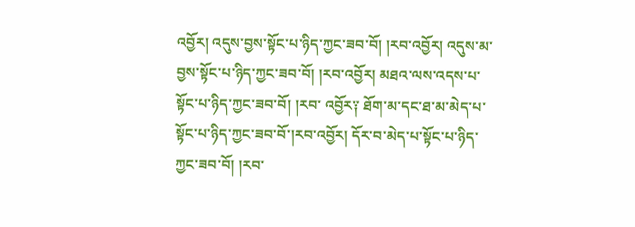འབྱོར། འདུས་བྱས་སྟོང་པ་ཉིད་ཀྱང་ཟབ་བོ། །རབ་འབྱོར། འདུས་མ་བྱས་སྟོང་པ་ཉིད་ཀྱང་ཟབ་བོ། །རབ་འབྱོར། མཐའ་ལས་འདས་པ་སྟོང་པ་ཉིད་ཀྱང་ཟབ་བོ། །རབ་ འབྱོར༑ ཐོག་མ་དང་ཐ་མ་མེད་པ་སྟོང་པ་ཉིད་ཀྱང་ཟབ་བོ་།རབ་འབྱོར། དོར་བ་མེད་པ་སྟོང་པ་ཉིད་ཀྱང་ཟབ་བོ། །རབ་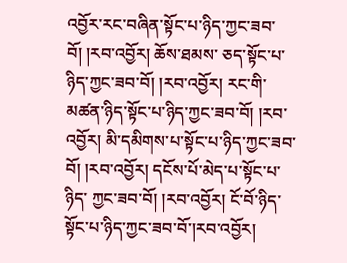འབྱོར་རང་བཞིན་སྟོང་པ་ཉིད་ཀྱང་ཟབ་བོ། །རབ་འབྱོར། ཆོས་ཐམས་ ཅད་སྟོང་པ་ཉིད་ཀྱང་ཟབ་བོ། །རབ་འབྱོར། རང་གི་མཚན་ཉིད་སྟོང་པ་ཉིད་ཀྱང་ཟབ་བོ། །རབ་འབྱོར། མི་དམིགས་པ་སྟོང་པ་ཉིད་ཀྱང་ཟབ་བོ། །རབ་འབྱོར། དངོས་པོ་མེད་པ་སྟོང་པ་ཉིད་ ཀྱང་ཟབ་བོ། །རབ་འབྱོར། ངོ་བོ་ཉིད་སྟོང་པ་ཉིད་ཀྱང་ཟབ་བོ་།རབ་འབྱོར།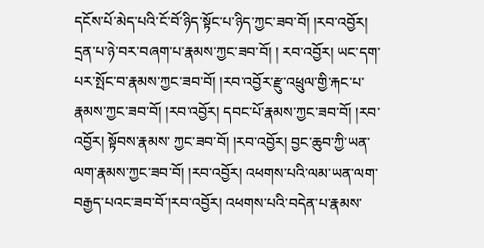དངོས་པོ་མེད་པའི་ངོ་བོ་ཉིད་སྟོང་པ་ཉིད་ཀྱང་ཟབ་བོ། །རབ་འབྱོར། དྲན་པ་ཉེ་བར་བཞག་པ་རྣམས་ཀྱང་ཟབ་བོ། ། རབ་འབྱོར། ཡང་དག་པར་སྤོང་བ་རྣམས་ཀྱང་ཟབ་བོ། །རབ་འབྱོར་རྫུ་འཕྲུལ་གྱི་རྐང་པ་རྣམས་ཀྱང་ཟབ་བོ། །རབ་འབྱོར། དབང་པོ་རྣམས་ཀྱང་ཟབ་བོ། །རབ་འབྱོར། སྟོབས་རྣམས་ ཀྱང་ཟབ་བོ། །རབ་འབྱོར། བྱང་ཆུབ་ཀྱི་ཡན་ལག་རྣམས་ཀྱང་ཟབ་བོ། །རབ་འབྱོར། འཕགས་པའི་ལམ་ཡན་ལག་བརྒྱད་པའང་ཟབ་བོ་།རབ་འབྱོར། འཕགས་པའི་བདེན་པ་རྣམས་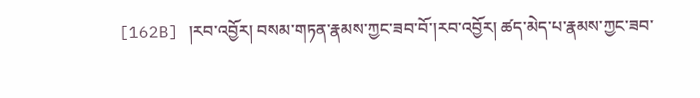[162B] །རབ་འབྱོར། བསམ་གཏན་རྣམས་ཀྱང་ཟབ་བོ་།རབ་འབྱོར། ཚད་མེད་པ་རྣམས་ཀྱང་ཟབ་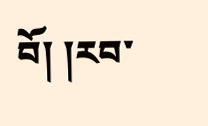བོ། །རབ་